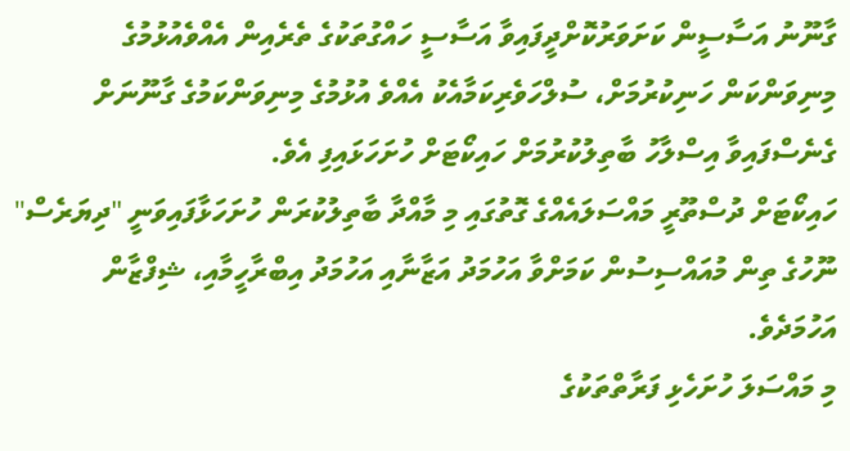ގާނޫނު އަސާސީން ކަށަވަރުކޮށްދީފައިވާ އަސާސީ ހައްގުތަކުގެ ތެރެއިން އެއްވެއުޅުމުގެ މިނިވަންކަން ހަނިކުރުމަށް، ސުލްހަވެރިކަމާއެކު އެއްވެ އުޅުމުގެ މިނިވަންކަމުގެ ގާނޫނަށް ގެނެސްފައިވާ އިސްލާހު ބާތިލުކުރުމަށް ހައިކޯޓަށް ހުށަހަޅައިފި އެވެ.
ހައިކޯޓަށް ދުސްތޫރީ މައްސަލައެއްގެ ގޮތުގައި މި މާއްދާ ބާތިލުކުރަން ހުށަހަޅާފައިވަނީ "ދިޔަރެސް" ނޫހުގެ ތިން މުއައްސިސުން ކަމަށްވާ އަހުމަދު އަޒާނާއި އަހުމަދު އިބްރާހީމާއި، ޝިފްޒާން އަހުމަދެވެ.
މި މައްސަލަ ހުށަހެޅި ފަރާތްތަކުގެ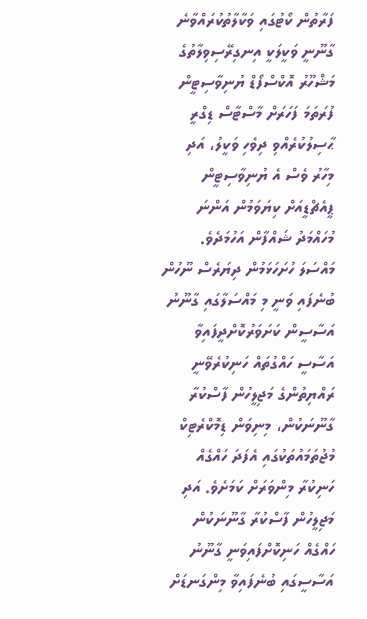ފަރާތުން ކޯޓުގައި ވަކާލާތުކުރައްވާނެ ގާނޫނީ ވަކީލަކީ އިނގިރޭސިވިލާތުގެ މަޝްހޫރު އޮކްސްފޯޑް ޔުނިވާސިޓީން ފުރަތަމަ ފަހަރަށް މާސްޓާސް ޑިގްރީ ޙާސިލުކުރެއްވި ދިވެހި ވަކީލު، އަދި މިހާރު ވެސް އެ ޔުނިވާސިޓީން ޕީއެޗްޑީއަށް ކިޔަވަމުން އަންނަ މުހައްމަދު ޝައްފާން އަހުމަދެވެ.
މައްސަލަ ހުށަހަޅަމުން ދިޔަރެސް ނޫހުން ބުނެފައި ވަނީ މި މައްސަލާގައި ގާނޫނު އަސާސީން ކަށަވަރުކޮށްދީފައިވާ އަސާސީ ހައްގުތައް ހަނިކުރެވޭނީ ރައްޔިތުންގެ މަޖިލީހުން ފާސްކުރާ ގާނޫނަކުން، މިނިވަން ޑިމޮކްރެޓިކް މުޖުތަމައުތަކުގައި އެފަދަ ހައްގެއް ހަނިކުރާ މިންވަރަށް ކަމަށެވެ. އަދި މަޖިލީހުން ފާސްކުރާ ގާނޫނަކުން ހައްގެއް ހަނިކޮށްފައިވަނީ ގާނޫނު އަސާސީގައި ބުނެފައިވާ މިންގަނޑަށް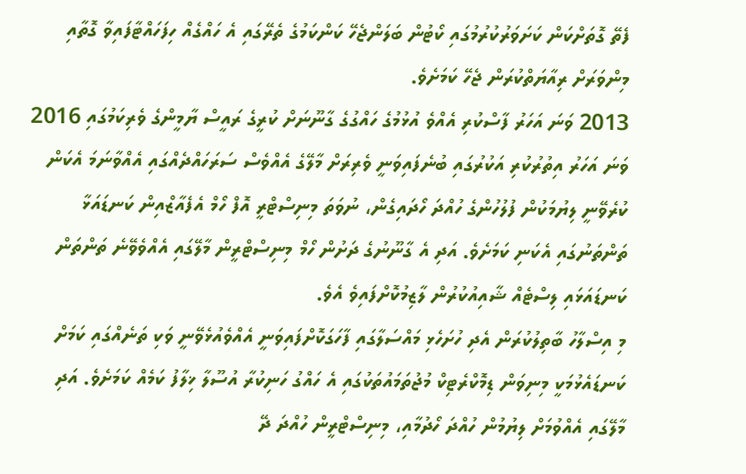ފެތޭ ގޮތަށްކަން ކަށަވަރުކުރުމުގައި ކޯޓުން ބަލަންޖެހޭ ކަންކަމުގެ ތެރޭގައި އެ ހައްގެއް ހިފަހައްޓާފައިވާ ގޮތާއި މިންވަރަށް ރިއާޔަތްކުރަން ޖެހޭ ކަމަށެވެ.
2013 ވަނަ އަހަރު ފާސްކުރި އެއްވެ އުޅުމުގެ ހައްގުގެ ގާނޫނަށް ކުރީގެ ރައީސް ޔާމީންގެ ވެރިކަމުގައި 2016 ވަނަ އަހަރު އިތުރުކުރި އަކުރުގައި ބުނެފައިވަނީ ވެރިރަށް މާލޭގެ އެއްވެސް ސަރަހައްދެއްގައި އެއްވާނަމަ އެކަން ކުރެވޭނީ ލިޔުމަކުން ފުލުހުންގެ ހުއްދަ ހޯދައިގެން، ނުވަތަ މިނިސްޓްރީ އޮފް ހޯމް އެފެއާޒްއިން ކަނޑައަޅާ ތަންތަނުގައި އެކަނި ކަމަށެވެ. އަދި އެ ގާނޫނުގެ ދަށުން ހޯމް މިނިސްޓްރީން މާލޭގައި އެއްވެވޭނެ ތަންތަން ކަނޑައަޅައި ލިސްޓެއް ޝާއިއުކުރުން ލާޒިމުކޮށްފައިވެ އެވެ.
މި އިސްލާހު ބާތިލުކުރަން އެދި ހުށަހެޅި މައްސަލާގައި ފާހަގަކޮށްފައިވަނީ އެއްވެއުޅެވޭނީ ވަކި ތަނެއްގައި ކަމަށް ކަނޑައެޅުމަކީ މިނިވަން ޑިމޮކްރެޓިކް މުޖުތަމައުތަކުގައި އެ ހައްގު ހަނިކުރާ އުސޫލާ ޚިލާފު ކަމެއް ކަމަށެވެ. އަދި މާލޭގައި އެއްވުމަށް ލިޔުމުން ހުއްދަ ހޯދުމާއި، މިނިސްޓްރީން ހުއްދަ ދޭ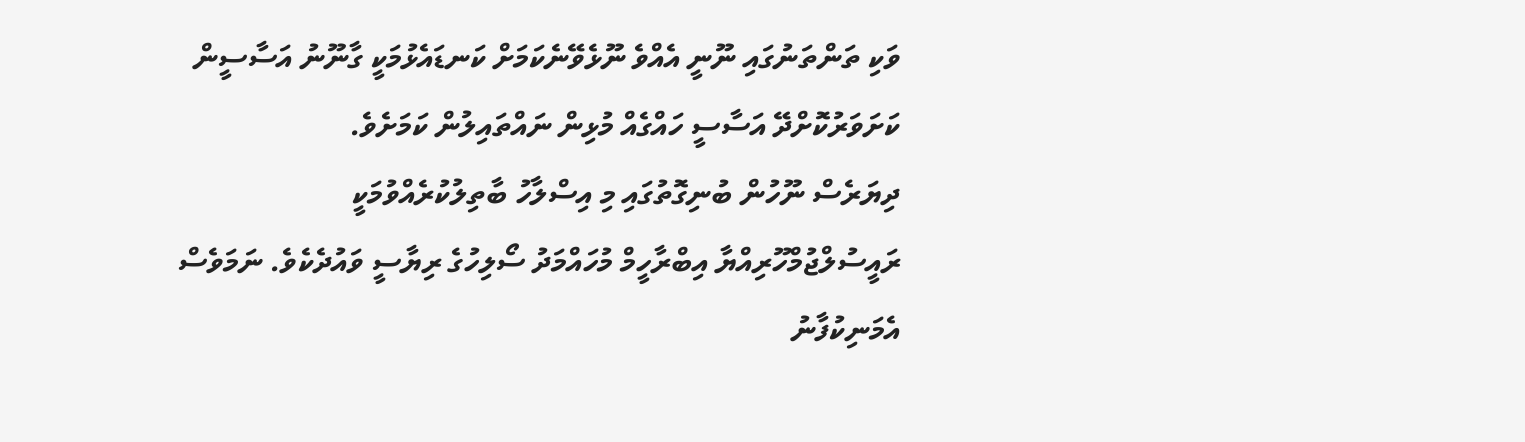ވަކި ތަންތަނުގައި ނޫނީ އެއްވެ ނޫޅެވޭނެކަމަށް ކަނޑައެޅުމަކީ ގާނޫނު އަސާސީން ކަށަވަރުކޮށްދޭ އަސާސީ ހައްގެއް މުޅިން ނައްތައިލުން ކަމަށެވެ.
ދިޔަރެސް ނޫހުން ބުނިގޮތުގައި މި އިސްލާހު ބާތިލުކުރެއްވުމަކީ ރައީސުލްޖުމްހޫރިއްޔާ އިބްރާހީމް މުހައްމަދު ސޯލިހުގެ ރިޔާސީ ވައުދެކެވެ. ނަމަވެސް އެމަނިކުފާނު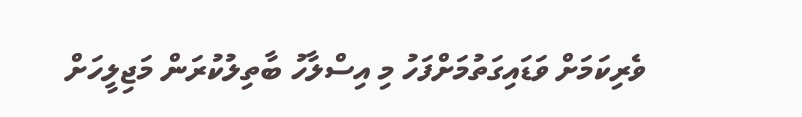ވެރިކަމަށް ވަޑައިގަތުމަށްފަހު މި އިސްލާހު ބާތިލުކުރަން މަޖިލީހަށް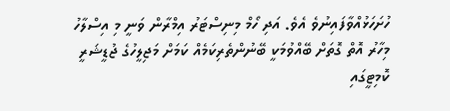ހުށަހަޅުއްވާފައިނުވެ އެވެ. އަދި ހޯމް މިނިސްޓަރު އިމްރާން ވަނީ މި އިސްލާހު މިހާރު އޮތް ގޮތަށް ބޭއްވުމަކީ ބޭނުންތެރިކަމެއް ކަމަށް މަޖިލީހުގެ ޖުޑީޝަރީ ކޮމިޓީގައި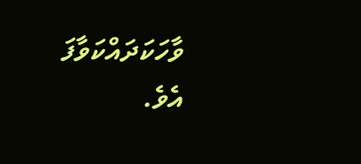ވާހަކަދައްކަވާފަ އެވެ.